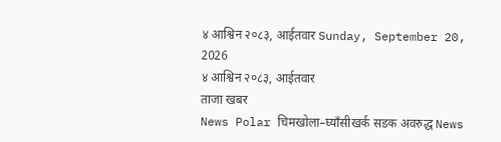४ आश्विन २०८३, आईतवार Sunday, September 20, 2026
४ आश्विन २०८३, आईतवार
ताजा खबर
News Polar चिमखोला–घ्याँसीखर्क सडक अवरुद्ध News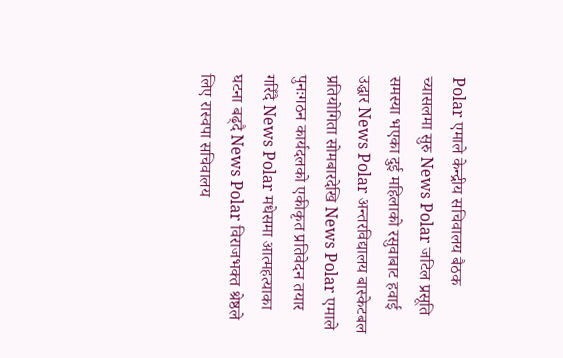Polar एमाले केन्द्रीय सचिवालय बैठक च्यासलमा सुरु News Polar जटिल प्रसूति समस्या भएका दुई महिलाको रसुवाबाट हवाई उद्धार News Polar अन्तरविद्यालय बास्केटबल प्रतियोगिता सोमबारदेखि News Polar एमाले पुनःगठन कार्यदलको एकीकृत प्रतिवेदन तयार गरिँदै News Polar मधेसमा आत्महत्याका घटना बढ्दै News Polar विराजभक्त श्रेष्ठले लिए रास्वपा सचिवालय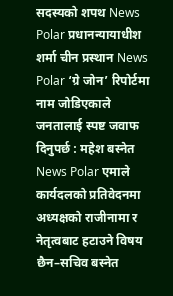सदस्यको शपथ News Polar प्रधानन्यायाधीश शर्मा चीन प्रस्थान News Polar ‘ग्रे जोन’ रिपोर्टमा नाम जोडिएकाले जनतालाई स्पष्ट जवाफ दिनुपर्छ : महेश बस्नेत News Polar एमाले कार्यदलको प्रतिवेदनमा अध्यक्षको राजीनामा र नेतृत्वबाट हटाउने विषय छैन–सचिव बस्नेत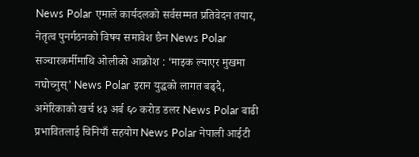News Polar एमाले कार्यदलको सर्वसम्मत प्रतिवेदन तयार, नेतृत्व पुनर्गठनको विषय समावेश छैन News Polar सञ्चारकर्मीमाथि ओलीको आक्रोश : ‘माइक ल्याएर मुखमा नघोच्नुस्’ News Polar इरान युद्धको लागत बढ्दै, अमेरिकाको खर्च ४३ अर्ब ६० करोड डलर News Polar बाढी प्रभावितलाई चिनियाँ सहयोग News Polar नेपाली आईटी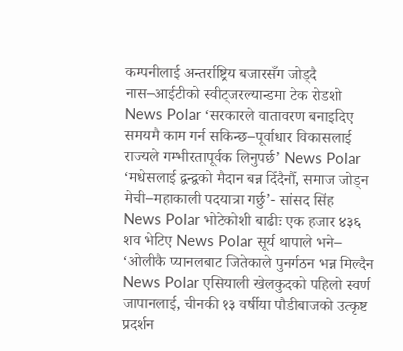कम्पनीलाई अन्तर्राष्ट्रिय बजारसँग जोड्दै नास–आईटीको स्वीट्जरल्यान्डमा टेक रोडशो News Polar ‘सरकारले वातावरण बनाइदिए समयमै काम गर्न सकिन्छ–पूर्वाधार विकासलाई राज्यले गम्भीरतापूर्वक लिनुपर्छ’ News Polar ‘मधेसलाई द्वन्द्वको मैदान बन्न दिँदैनौँ, समाज जोड्न मेची–महाकाली पदयात्रा गर्छु’- सांसद सिंह News Polar भोटेकोशी बाढीः एक हजार ४३६ शव भेटिए News Polar सूर्य थापाले भने– ‘ओलीकै प्यानलबाट जितेकाले पुनर्गठन भन्न मिल्दैन News Polar एसियाली खेलकुदको पहिलो स्वर्ण जापानलाई, चीनकी १३ वर्षीया पौडीबाजको उत्कृष्ट प्रदर्शन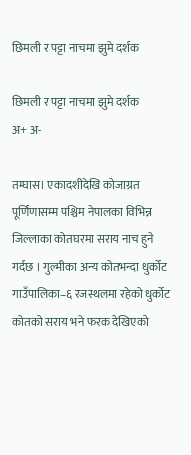छिमली र पट्टा नाचमा झुमे दर्शक

छिमली र पट्टा नाचमा झुमे दर्शक
अ+ अ-

तम्घास। एकादशीदेखि कोजाग्रत पूर्णिणासम्म पश्चिम नेपालका विभिन्न जिल्लाका कोतघरमा सराय नाच हुने गर्दछ । गुल्मीका अन्य कोतभन्दा धुर्कोट गाउँपालिका–६ रजस्थलमा रहेको धुर्कोट कोतको सराय भने फरक देखिएको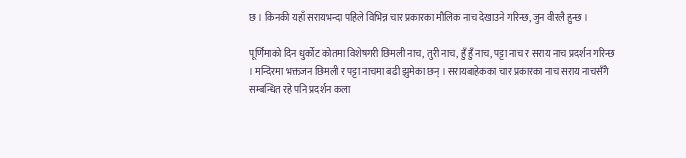छ । किनकी यहाँ सरायभन्दा पहिले विभिन्न चार प्रकारका मौलिक नाच देखाउने गरिन्छ, जुन वीरलै हुन्छ ।

पूर्णिमाको दिन धुर्कोट कोतमा विशेषगरी छिमली नाच, तुरी नाच, हुँ हुँ नाच, पट्टा नाच र सराय नाच प्रदर्शन गरिन्छ । मन्दिरमा भक्तजन छिमली र पट्टा नाचमा बढी झुमेका छन् । सरायबाहेकका चार प्रकारका नाच सराय नाचसँगै सम्बन्धित रहे पनि प्रदर्शन कला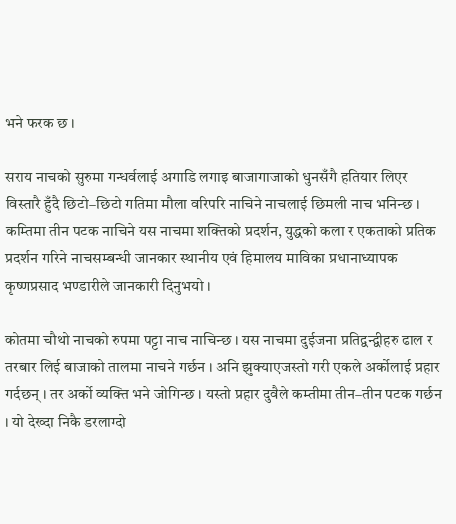भने फरक छ ।

सराय नाचको सुरुमा गन्धर्वलाई अगाडि लगाइ बाजागाजाको धुनसँगै हतियार लिएर विस्तारै हुँदै छिटो–छिटो गतिमा मौला वरिपरि नाचिने नाचलाई छिमली नाच भनिन्छ । कम्तिमा तीन पटक नाचिने यस नाचमा शक्तिको प्रदर्शन, युद्धको कला र एकताको प्रतिक प्रदर्शन गरिने नाचसम्बन्धी जानकार स्थानीय एवं हिमालय माविका प्रधानाध्यापक कृष्णप्रसाद भण्डारीले जानकारी दिनुभयो ।

कोतमा चौथो नाचको रुपमा पट्टा नाच नाचिन्छ । यस नाचमा दुईजना प्रतिद्वन्द्वीहरु ढाल र तरबार लिई बाजाको तालमा नाचने गर्छन । अनि झुक्याएजस्तो गरी एकले अर्कोलाई प्रहार गर्दछन् । तर अर्को व्यक्ति भने जोगिन्छ । यस्तो प्रहार दुवैले कम्तीमा तीन–तीन पटक गर्छन । यो देख्दा निकै डरलाग्दो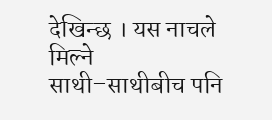देखिन्छ । यस नाचले मिल्ने साथी–साथीबीच पनि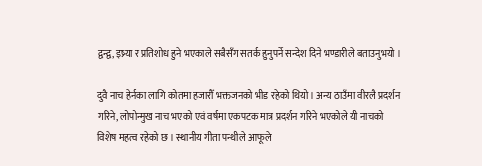द्वन्द्व, इष्र्या र प्रतिशोध हुने भएकाले सबैसँग सतर्क हुनुपर्ने सन्देश दिने भण्डारीले बताउनुभयो ।

दुवै नाच हेर्नका लागि कोतमा हजारौँ भक्तजनको भीड रहेको थियो । अन्य ठाउँमा वीरलै प्रदर्शन गरिने, लोपोन्मुख नाच भएको एवं वर्षमा एकपटक मात्र प्रदर्शन गरिने भएकोले यी नाचको विशेष महत्व रहेको छ । स्थानीय गीता पन्थीले आफूले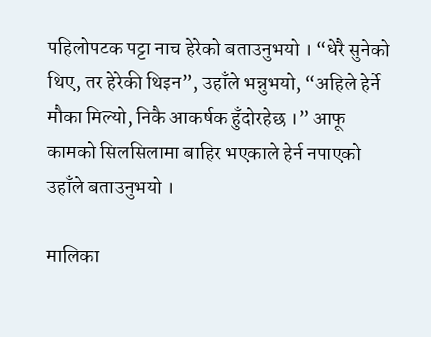पहिलोपटक पट्टा नाच हेरेको बताउनुभयो । “धेरै सुनेको थिए, तर हेरेकी थिइन”, उहाँले भन्नुभयो, “अहिले हेर्ने मौका मिल्यो, निकै आकर्षक हुँदोरहेछ ।” आफू कामको सिलसिलामा बाहिर भएकाले हेर्न नपाएको उहाँले बताउनुभयो ।

मालिका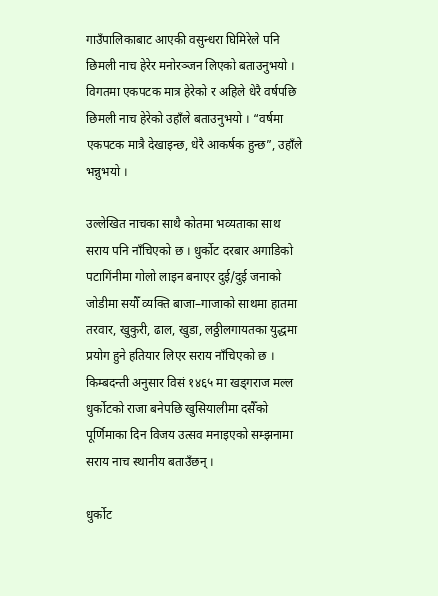गाउँपालिकाबाट आएकी वसुन्धरा घिमिरेले पनि छिमली नाच हेरेर मनोरञ्जन लिएको बताउनुभयो । विगतमा एकपटक मात्र हेरेको र अहिले धेरै वर्षपछि छिमली नाच हेरेको उहाँले बताउनुभयो । “वर्षमा एकपटक मात्रै देखाइन्छ, धेरै आकर्षक हुन्छ”, उहाँले भन्नुभयो ।

उल्लेखित नाचका साथै कोतमा भव्यताका साथ सराय पनि नाँचिएको छ । धुर्कोट दरबार अगाडिको पटागिंनीमा गोलो लाइन बनाएर दुई/दुई जनाको जोडीमा सयौँ व्यक्ति बाजा–गाजाको साथमा हातमा तरवार, खुकुरी, ढाल, खुडा, लठ्ठीलगायतका युद्धमा प्रयोग हुने हतियार लिएर सराय नाँचिएको छ । किम्बदन्ती अनुसार विसं १४६५ मा खड्गराज मल्ल धुर्कोटको राजा बनेपछि खुसियालीमा दसैँको पूर्णिमाका दिन विजय उत्सव मनाइएको सम्झनामा सराय नाच स्थानीय बताउँछन् ।

धुर्कोट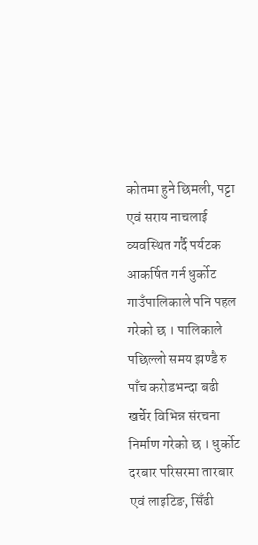कोतमा हुने छिमली, पट्टा एवं सराय नाचलाई व्यवस्थित गर्दै पर्यटक आकर्षित गर्न धुर्कोट गाउँपालिकाले पनि पहल गरेको छ । पालिकाले पछिल्लो समय झण्डै रु पाँच करोडभन्दा बढी खर्चेर विभिन्न संरचना निर्माण गरेको छ । धुर्कोट दरबार परिसरमा तारबार एवं लाइटिङ, सिँढी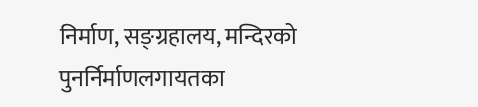निर्माण, सङ्ग्रहालय, मन्दिरको पुनर्निर्माणलगायतका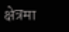क्षेत्रमा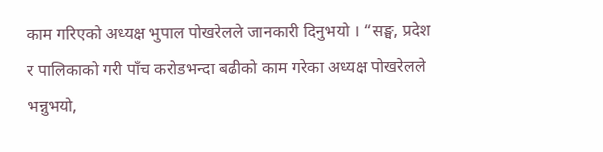काम गरिएको अध्यक्ष भुपाल पोखरेलले जानकारी दिनुभयो । “सङ्घ, प्रदेश र पालिकाको गरी पाँच करोडभन्दा बढीको काम गरेका अध्यक्ष पोखरेलले भन्नुभयो,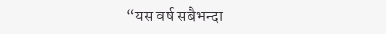“यस वर्ष सबैभन्दा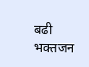बढी भक्तजन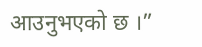आउनुभएको छ ।”